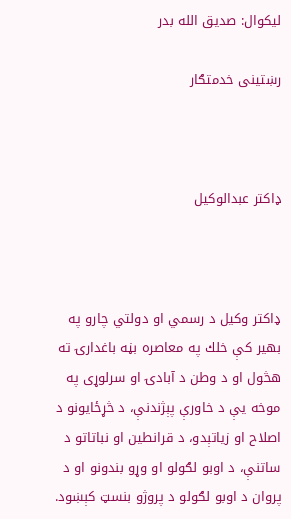ليكوال: صديق الله بدر

رښتينى خدمتګار



ډاكتر عبدالوكيل



ډاكتر وكيل د رسمي او دولتي چارو په بهير كې خلك په معاصره بڼه باغدارۍ ته هڅول او د وطن د آبادۍ او سرلوړى په موخه يې د خاورې پېژندنې، د څړځايونو د اصلاح او زياتېدو، د قرانطين او نباتاتو د ساتنې، د اوبو لګولو او وړو بندونو او د پروان د اوبو لګولو د پروژو بنسټ كېښود.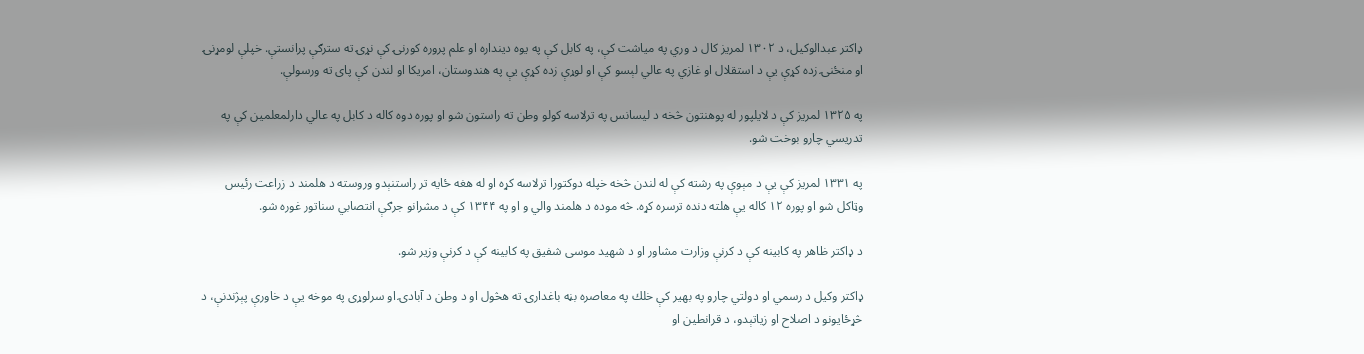ډاكتر عبدالوكيل، د ۱۳۰۲ لمريز كال د وري په مياشت كې، په كابل كې په يوه دينداره او علم پروره كورنۍ كې نړۍ ته سترګې پرانستې. خپلې لومړنۍ او منځنۍ زده كړې يې د استقلال او غازي په عالي لېسو كې او لوړې زده كړې يې په هندوستان، امريكا او لندن كې پاى ته ورسولې.

په ۱۳۲۵ لمريز كې د لايلپور له پوهنتون څخه د ليسانس په ترلاسه كولو وطن ته راستون شو او پوره دوه كاله د كابل په عالي دارلمعلمين كې په تدريسي چارو بوخت شو.

په ۱۳۳۱ لمريز كې يې د مېوې په رشته كې له لندن څخه خپله دوكتورا ترلاسه كړه او له هغه ځايه تر راستنېدو وروسته د هلمند د زراعت رئيس وټاكل شو او پوره ۱۲ كاله يې هلته دنده ترسره كړه. څه موده د هلمند والي و او په ۱۳۴۴ كې د مشرانو جرګې انتصابي سناتور غوره شو.

د ډاكتر ظاهر په كابينه كې د كرنې وزارت مشاور او د شهيد موسى شفيق په كابينه كې د كرنې وزير شو.

ډاكتر وكيل د رسمي او دولتي چارو په بهير كې خلك په معاصره بڼه باغدارۍ ته هڅول او د وطن د آبادۍ او سرلوړى په موخه يې د خاورې پېژندنې، د څړځايونو د اصلاح او زياتېدو، د قرانطين او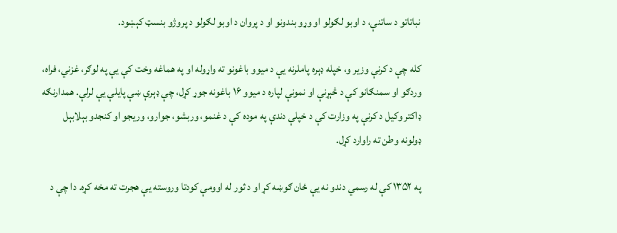نباتاتو د ساتنې، د اوبو لګولو او وړو بندونو او د پروان د اوبو لګولو د پروژو بنسټ كېښود.

كله چې د كرنې وزير و، خپله ډېره پاملرنه يې د ميوو باغونو ته واړوله او په هماغه وخت كې يې په لوګر، غزني، فراه، وردګو او سمنګانو كې د څېړنې او نمونې لپاره د ميوو ۱۶ باغونه جوړ كړل، چې ډېرې ښې پايلې يې لرلې. همدارنګه ډاكتر وكيل د كرنې په وزارت كې د خپلې دندې په موده كې د غنمو، وربشو، جوارو، وريجو او كنجدو بېلابېل ډولونه وطن ته راوارد كړل.

په ۱۳۵۲ كې له رسمي دندو نه يې ځان ګوښه كړ او د ثور له اوومې كودتا وروسته يې هجرت ته مخه كړه. دا چې د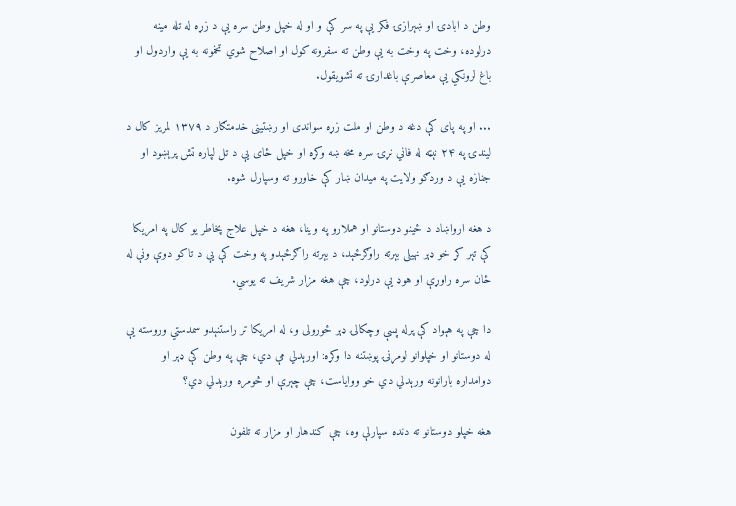وطن د ابادۍ او ښېرازۍ فكر يې په سر كې و او له خپل وطن سره يې د زړه له تله مينه درلوده، وخت په وخت به يې وطن ته سفرونه كول او اصلاح شوي تخمونه به يې واردول او باغ لرونكي يې معاصرې باغدارۍ ته تشويقول.

... او په پاى كې دغه د وطن او ملت زړه سواندى او رښتينى خدمتګار د ۱۳۷۹ لمريز كال د ليندۍ په ۲۴ نېټه له فاني نړۍ سره مخه ښه وكړه او خپل ځاى يې د تل لپاره تش پرېښود او جنازه يې د وردګو ولايت په ميدان ښار كې خاورو ته وسپارل شوه.

د هغه ارواښاد د ځينو دوستانو او هملارو په وينا، هغه د خپل علاج پخاطر يو كال په امريكا كې تېر كړ خو ډېر نهيلى بېرته راوګرځېد، د بېرته راګرځېدو په وخت كې يې د تاكو دوې ونې له ځان سره راوړې او هوډ يې درلود، چې هغه مزار شريف ته يوسي.

دا چې په هېواد كې پرله پسې وچكالۍ ډېر ځورولى و، له امريكا تر راستنېدو سمدستي وروسته يې له دوستانو او خپلوانو لومړنۍ پوښتنه دا وكړه: اورېدلي مې دي، چې په وطن كې ډېر او دوامداره بارانونه ورېدلي دي خو وواياست، چې چېرې او څومره ورېدلي دي؟

هغه خپلو دوستانو ته دنده سپارلې وه، چې كندهار او مزار ته تلفون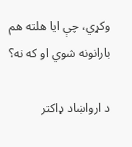وكړي، چې ايا هلته هم بارانونه شوي او كه نه؟

د ارواښاد ډاكتر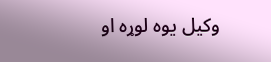وكيل يوه لوړه او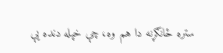ستره ځانګړنه دا هم وه، چې خپله دنده يې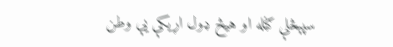سپېڅلې ګڼله او هيڅ ډول اړيكې يې وطن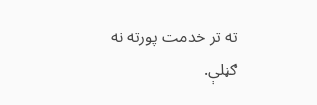ته تر خدمت پورته نه ګڼلې.